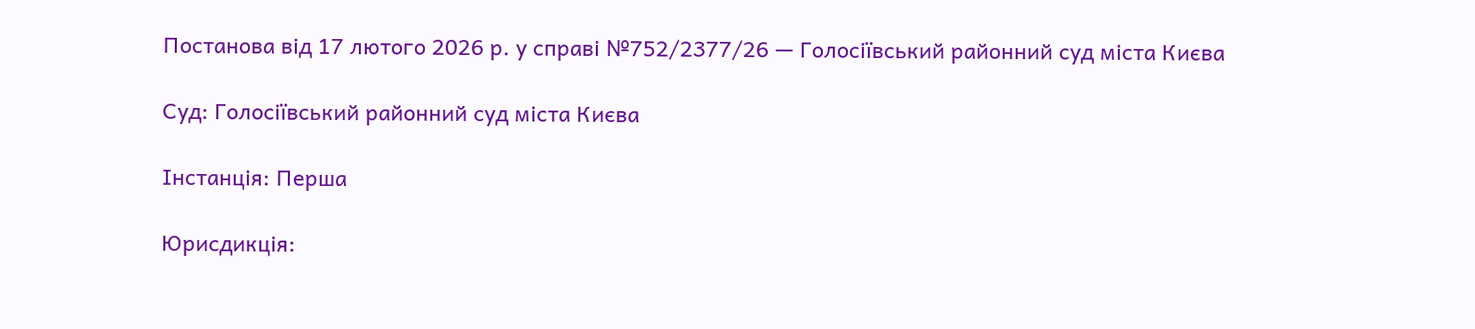Постанова від 17 лютого 2026 р. у справі №752/2377/26 — Голосіївський районний суд міста Києва

Суд: Голосіївський районний суд міста Києва

Інстанція: Перша

Юрисдикція: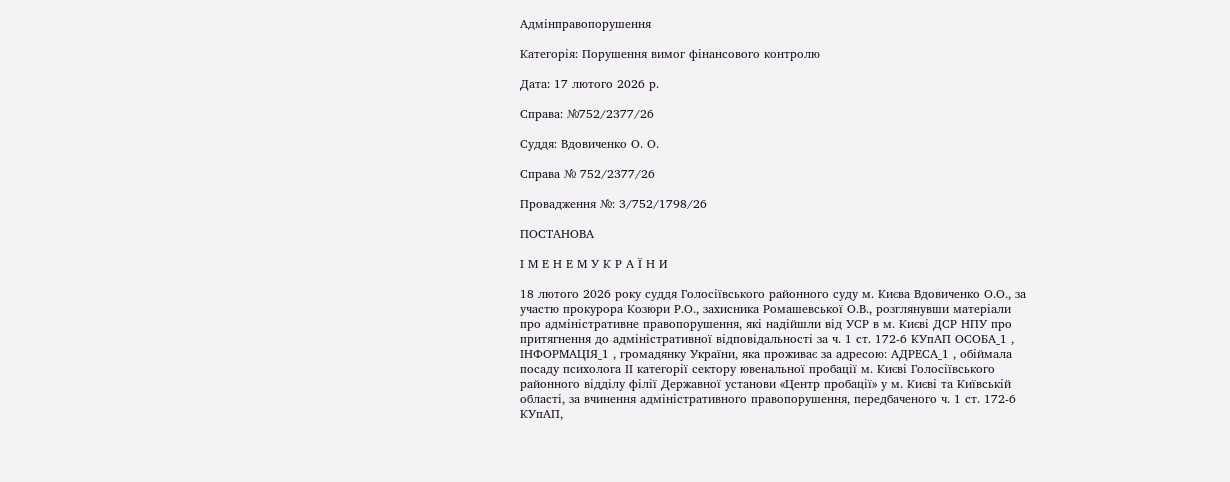Адмінправопорушення

Категорія: Порушення вимог фінансового контролю

Дата: 17 лютого 2026 р.

Справа: №752/2377/26

Суддя: Вдовиченко О. О.

Справа № 752/2377/26

Провадження №: 3/752/1798/26

ПОСТАНОВА

І М Е Н Е М У К Р А Ї Н И

18 лютого 2026 року суддя Голосіївського районного суду м. Києва Вдовиченко О.О., за участю прокурора Козюри Р.О., захисника Ромашевської О.В., розглянувши матеріали про адміністративне правопорушення, які надійшли від УСР в м. Києві ДСР НПУ про притягнення до адміністративної відповідальності за ч. 1 ст. 172-6 КУпАП ОСОБА_1 , ІНФОРМАЦІЯ_1 , громадянку України, яка проживає за адресою: АДРЕСА_1 , обіймала посаду психолога ІІ категорії сектору ювенальної пробації м. Києві Голосіївського районного відділу філії Державної установи «Центр пробації» у м. Києві та Київській області, за вчинення адміністративного правопорушення, передбаченого ч. 1 ст. 172-6 КУпАП,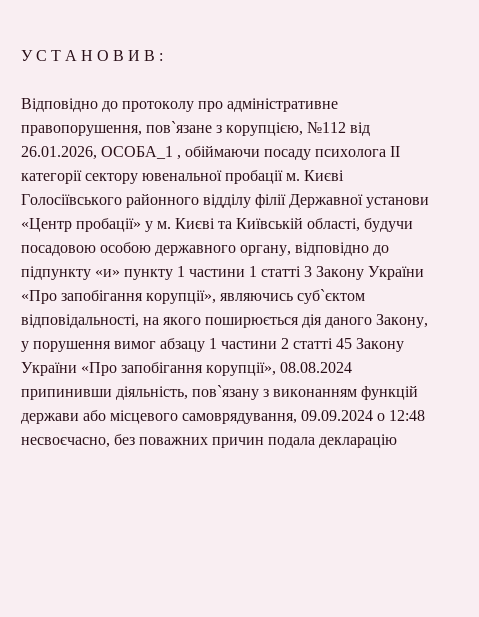У С Т А Н О В И В :

Відповідно до протоколу про адміністративне правопорушення, пов`язане з корупцією, №112 від 26.01.2026, ОСОБА_1 , обіймаючи посаду психолога ІІ категорії сектору ювенальної пробації м. Києві Голосіївського районного відділу філії Державної установи «Центр пробації» у м. Києві та Київській області, будучи посадовою особою державного органу, відповідно до підпункту «и» пункту 1 частини 1 статті 3 Закону України «Про запобігання корупції», являючись суб`єктом відповідальності, на якого поширюється дія даного Закону, у порушення вимог абзацу 1 частини 2 статті 45 Закону України «Про запобігання корупції», 08.08.2024 припинивши діяльність, пов`язану з виконанням функцій держави або місцевого самоврядування, 09.09.2024 о 12:48 несвоєчасно, без поважних причин подала декларацію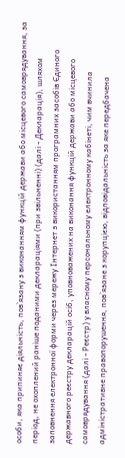особи, яка припиняє діяльність, пов`язану з виконанням функцій держави або місцевого самоврядування, за період, не охоплений раніше поданими деклараціями (при звільненні) (далі - Декларація), шляхом заповнення електронної форми через мережу Інтернет з використанням програмних засобів Єдиного державного реєстру декларацій осіб, уповноважених на виконання функцій держави або місцевого самоврядування (далі - Реєстр) у власному персональному електронному кабінеті, чим вчинила адміністративне правопорушення, пов`язане з корупцією, відповідальність за яке передбачена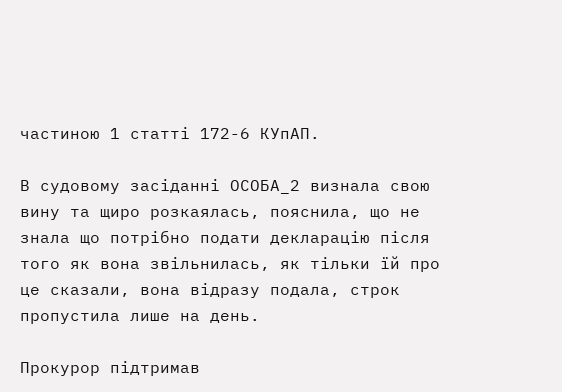частиною 1 статті 172-6 КУпАП.

В судовому засіданні ОСОБА_2 визнала свою вину та щиро розкаялась, пояснила, що не знала що потрібно подати декларацію після того як вона звільнилась, як тільки їй про це сказали, вона відразу подала, строк пропустила лише на день.

Прокурор підтримав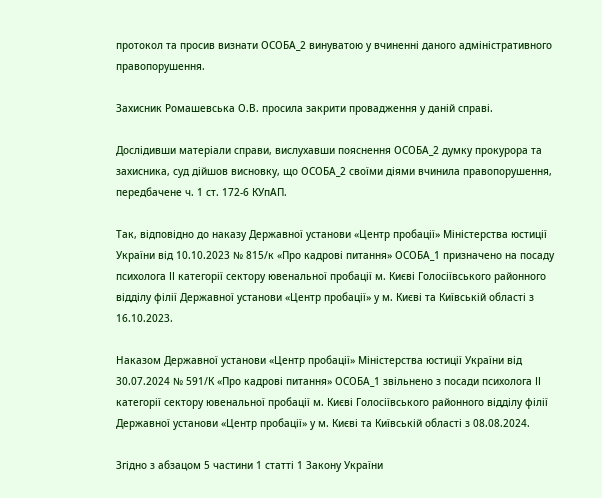протокол та просив визнати ОСОБА_2 винуватою у вчиненні даного адміністративного правопорушення.

Захисник Ромашевська О.В. просила закрити провадження у даній справі.

Дослідивши матеріали справи, вислухавши пояснення ОСОБА_2 думку прокурора та захисника, суд дійшов висновку, що ОСОБА_2 своїми діями вчинила правопорушення, передбачене ч. 1 ст. 172-6 КУпАП.

Так, відповідно до наказу Державної установи «Центр пробації» Міністерства юстиції України від 10.10.2023 № 815/к «Про кадрові питання» ОСОБА_1 призначено на посаду психолога ІІ категорії сектору ювенальної пробації м. Києві Голосіївського районного відділу філії Державної установи «Центр пробації» у м. Києві та Київській області з 16.10.2023.

Наказом Державної установи «Центр пробації» Міністерства юстиції України від 30.07.2024 № 591/К «Про кадрові питання» ОСОБА_1 звільнено з посади психолога ІІ категорії сектору ювенальної пробації м. Києві Голосіївського районного відділу філії Державної установи «Центр пробації» у м. Києві та Київській області з 08.08.2024.

Згідно з абзацом 5 частини 1 статті 1 Закону України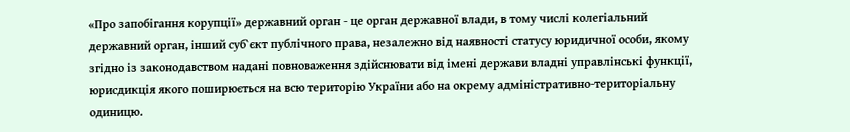«Про запобігання корупції» державний орган - це орган державної влади, в тому числі колегіальний державний орган, інший суб`єкт публічного права, незалежно від наявності статусу юридичної особи, якому згідно із законодавством надані повноваження здійснювати від імені держави владні управлінські функції, юрисдикція якого поширюється на всю територію України або на окрему адміністративно-територіальну одиницю.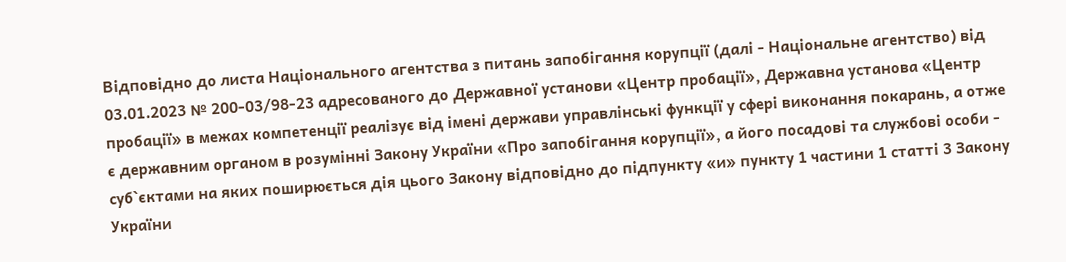Відповідно до листа Національного агентства з питань запобігання корупції (далі - Національне агентство) від 03.01.2023 № 200-03/98-23 адресованого до Державної установи «Центр пробації», Державна установа «Центр пробації» в межах компетенції реалізує від імені держави управлінські функції у сфері виконання покарань, а отже є державним органом в розумінні Закону України «Про запобігання корупції», а його посадові та службові особи - суб`єктами на яких поширюється дія цього Закону відповідно до підпункту «и» пункту 1 частини 1 статті 3 Закону України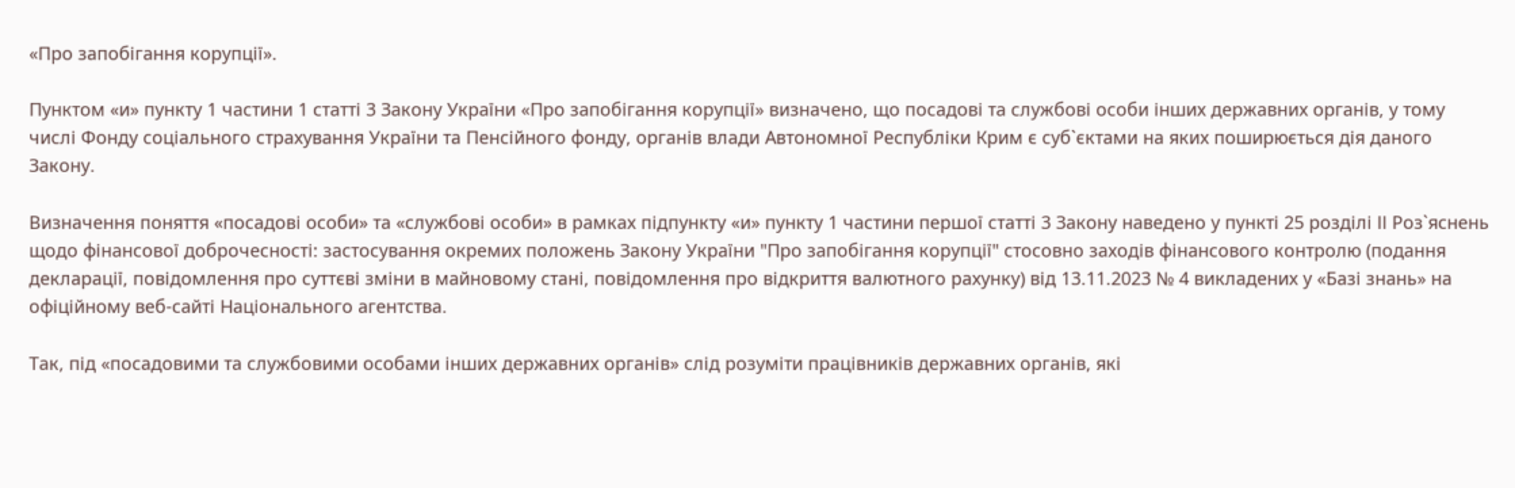«Про запобігання корупції».

Пунктом «и» пункту 1 частини 1 статті 3 Закону України «Про запобігання корупції» визначено, що посадові та службові особи інших державних органів, у тому числі Фонду соціального страхування України та Пенсійного фонду, органів влади Автономної Республіки Крим є суб`єктами на яких поширюється дія даного Закону.

Визначення поняття «посадові особи» та «службові особи» в рамках підпункту «и» пункту 1 частини першої статті 3 Закону наведено у пункті 25 розділі ІІ Роз`яснень щодо фінансової доброчесності: застосування окремих положень Закону України "Про запобігання корупції" стосовно заходів фінансового контролю (подання декларації, повідомлення про суттєві зміни в майновому стані, повідомлення про відкриття валютного рахунку) від 13.11.2023 № 4 викладених у «Базі знань» на офіційному веб-сайті Національного агентства.

Так, під «посадовими та службовими особами інших державних органів» слід розуміти працівників державних органів, які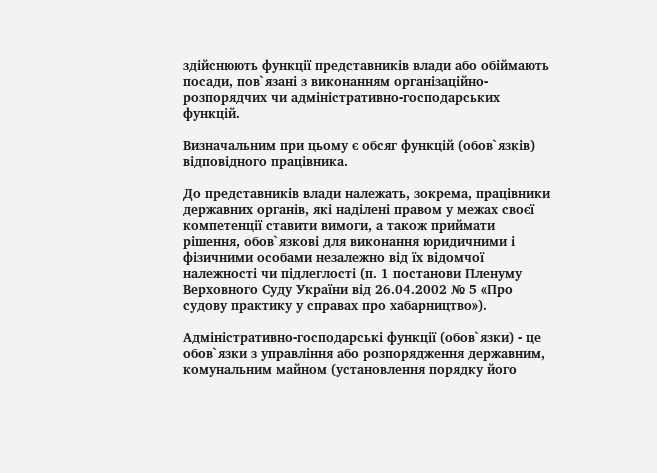здійснюють функції представників влади або обіймають посади, пов`язані з виконанням організаційно-розпорядчих чи адміністративно-господарських функцій.

Визначальним при цьому є обсяг функцій (обов`язків) відповідного працівника.

До представників влади належать, зокрема, працівники державних органів, які наділені правом у межах своєї компетенції ставити вимоги, а також приймати рішення, обов`язкові для виконання юридичними і фізичними особами незалежно від їх відомчої належності чи підлеглості (п. 1 постанови Пленуму Верховного Суду України від 26.04.2002 № 5 «Про судову практику у справах про хабарництво»).

Адміністративно-господарські функції (обов`язки) - це обов`язки з управління або розпорядження державним, комунальним майном (установлення порядку його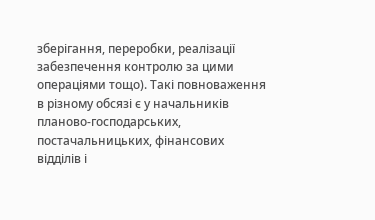зберігання, переробки, реалізації забезпечення контролю за цими операціями тощо). Такі повноваження в різному обсязі є у начальників планово-господарських, постачальницьких, фінансових відділів і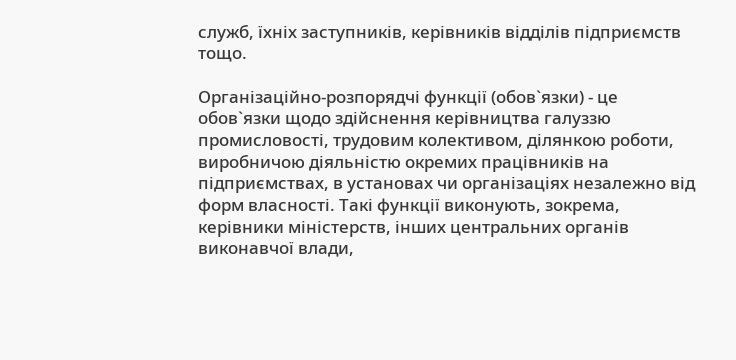служб, їхніх заступників, керівників відділів підприємств тощо.

Організаційно-розпорядчі функції (обов`язки) - це обов`язки щодо здійснення керівництва галуззю промисловості, трудовим колективом, ділянкою роботи, виробничою діяльністю окремих працівників на підприємствах, в установах чи організаціях незалежно від форм власності. Такі функції виконують, зокрема, керівники міністерств, інших центральних органів виконавчої влади,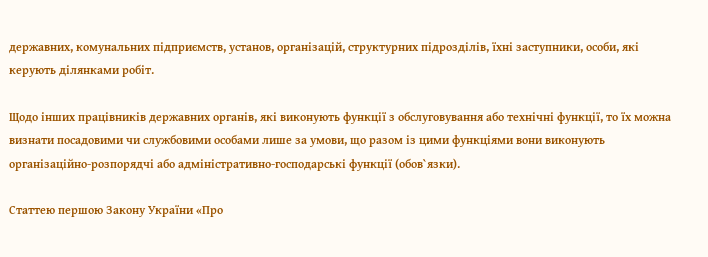державних, комунальних підприємств, установ, організацій, структурних підрозділів, їхні заступники, особи, які керують ділянками робіт.

Щодо інших працівників державних органів, які виконують функції з обслуговування або технічні функції, то їх можна визнати посадовими чи службовими особами лише за умови, що разом із цими функціями вони виконують організаційно-розпорядчі або адміністративно-господарські функції (обов`язки).

Статтею першою Закону України «Про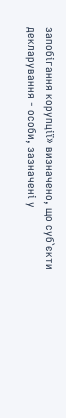запобігання корупції» визначено, що суб`єкти декларування - особи, зазначені у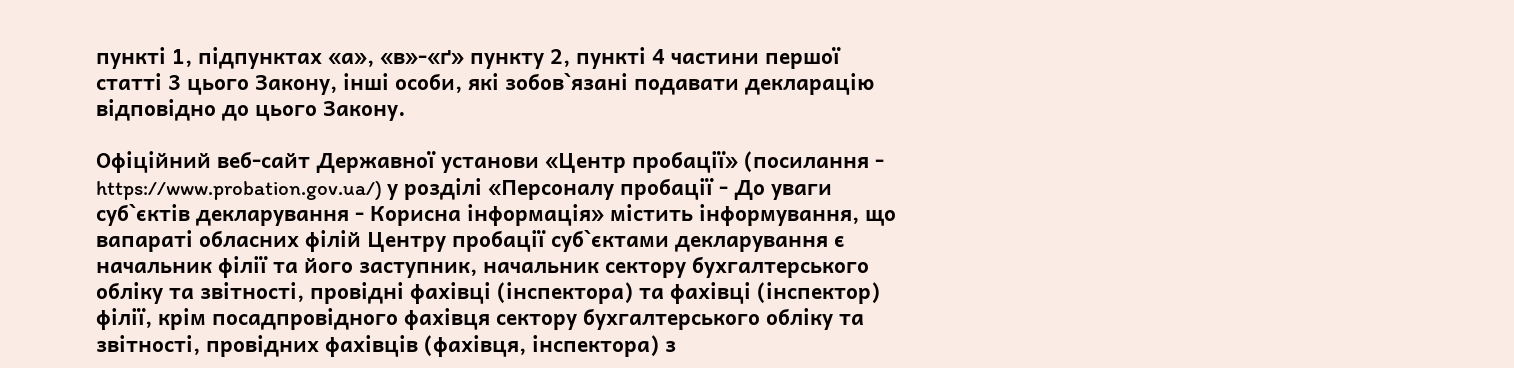пункті 1, підпунктах «а», «в»-«ґ» пункту 2, пункті 4 частини першої статті 3 цього Закону, інші особи, які зобов`язані подавати декларацію відповідно до цього Закону.

Офіційний веб-сайт Державної установи «Центр пробації» (посилання - https://www.probation.gov.ua/) у розділі «Персоналу пробації - До уваги суб`єктів декларування - Корисна інформація» містить інформування, що вапараті обласних філій Центру пробації суб`єктами декларування є начальник філії та його заступник, начальник сектору бухгалтерського обліку та звітності, провідні фахівці (інспектора) та фахівці (інспектор) філії, крім посадпровідного фахівця сектору бухгалтерського обліку та звітності, провідних фахівців (фахівця, інспектора) з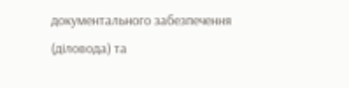документального забезпечення (діловода) та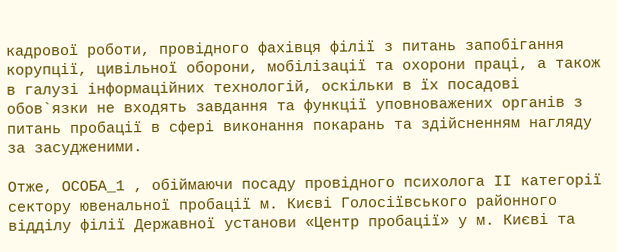кадрової роботи, провідного фахівця філії з питань запобігання корупції, цивільної оборони, мобілізації та охорони праці, а також в галузі інформаційних технологій, оскільки в їх посадові обов`язки не входять завдання та функції уповноважених органів з питань пробації в сфері виконання покарань та здійсненням нагляду за засудженими.

Отже, ОСОБА_1 , обіймаючи посаду провідного психолога ІІ категорії сектору ювенальної пробації м. Києві Голосіївського районного відділу філії Державної установи «Центр пробації» у м. Києві та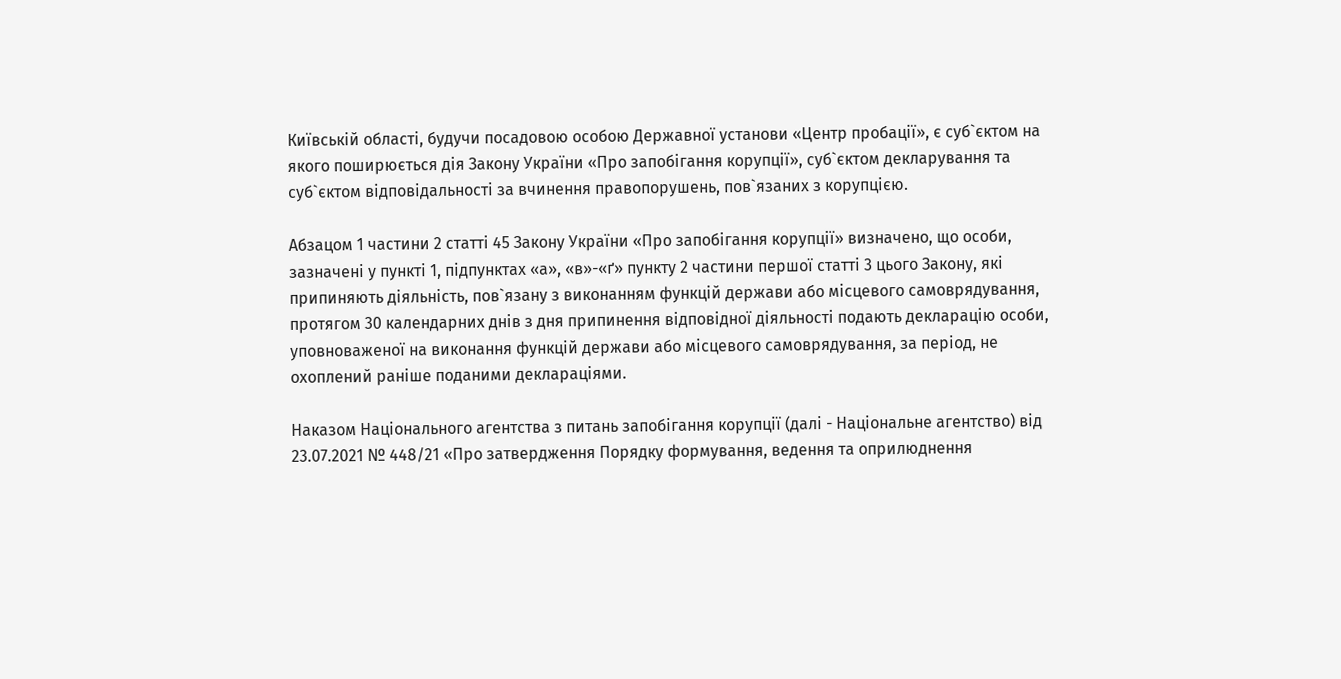Київській області, будучи посадовою особою Державної установи «Центр пробації», є суб`єктом на якого поширюється дія Закону України «Про запобігання корупції», суб`єктом декларування та суб`єктом відповідальності за вчинення правопорушень, пов`язаних з корупцією.

Абзацом 1 частини 2 статті 45 Закону України «Про запобігання корупції» визначено, що особи, зазначені у пункті 1, підпунктах «а», «в»-«ґ» пункту 2 частини першої статті 3 цього Закону, які припиняють діяльність, пов`язану з виконанням функцій держави або місцевого самоврядування, протягом 30 календарних днів з дня припинення відповідної діяльності подають декларацію особи, уповноваженої на виконання функцій держави або місцевого самоврядування, за період, не охоплений раніше поданими деклараціями.

Наказом Національного агентства з питань запобігання корупції (далі - Національне агентство) від 23.07.2021 № 448/21 «Про затвердження Порядку формування, ведення та оприлюднення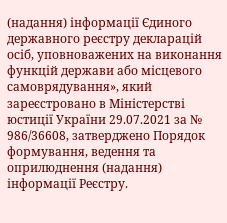(надання) інформації Єдиного державного реєстру декларацій осіб, уповноважених на виконання функцій держави або місцевого самоврядування», який зареєстровано в Міністерстві юстиції України 29.07.2021 за № 986/36608, затверджено Порядок формування, ведення та оприлюднення (надання) інформації Реєстру.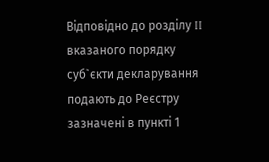Відповідно до розділу II вказаного порядку суб`єкти декларування подають до Реєстру зазначені в пункті 1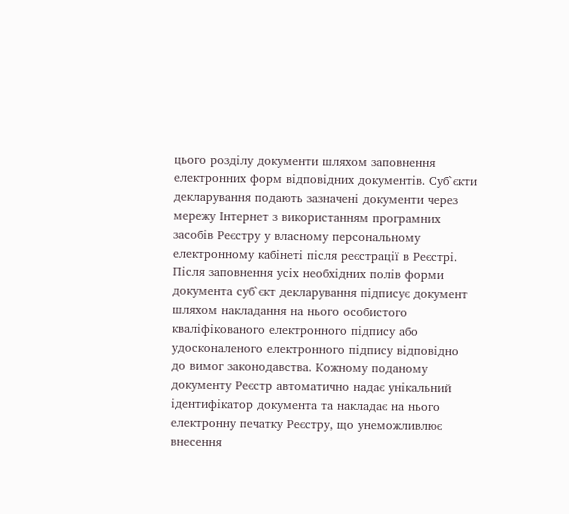цього розділу документи шляхом заповнення електронних форм відповідних документів. Суб`єкти декларування подають зазначені документи через мережу Інтернет з використанням програмних засобів Реєстру у власному персональному електронному кабінеті після реєстрації в Реєстрі. Після заповнення усіх необхідних полів форми документа суб`єкт декларування підписує документ шляхом накладання на нього особистого кваліфікованого електронного підпису або удосконаленого електронного підпису відповідно до вимог законодавства. Кожному поданому документу Реєстр автоматично надає унікальний ідентифікатор документа та накладає на нього електронну печатку Реєстру, що унеможливлює внесення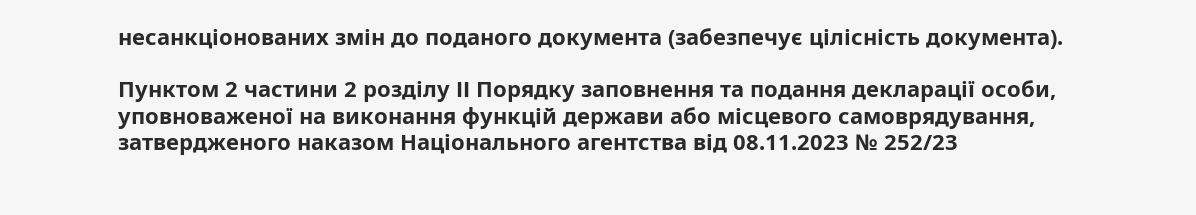несанкціонованих змін до поданого документа (забезпечує цілісність документа).

Пунктом 2 частини 2 розділу ІІ Порядку заповнення та подання декларації особи, уповноваженої на виконання функцій держави або місцевого самоврядування, затвердженого наказом Національного агентства від 08.11.2023 № 252/23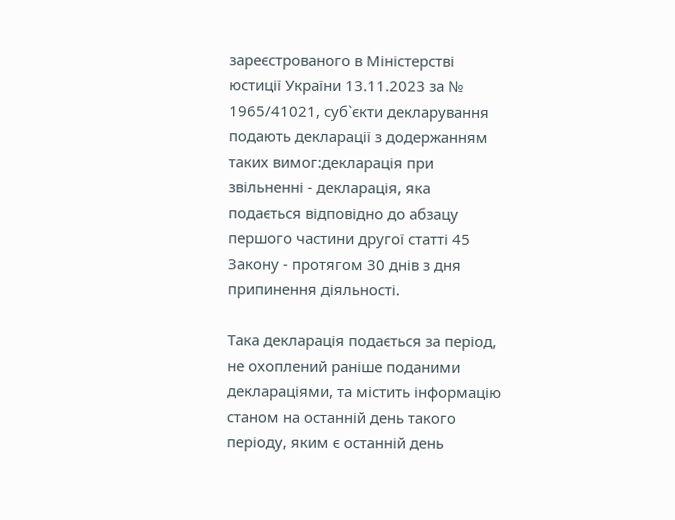зареєстрованого в Міністерстві юстиції України 13.11.2023 за № 1965/41021, суб`єкти декларування подають декларації з додержанням таких вимог:декларація при звільненні - декларація, яка подається відповідно до абзацу першого частини другої статті 45 Закону - протягом 30 днів з дня припинення діяльності.

Така декларація подається за період, не охоплений раніше поданими деклараціями, та містить інформацію станом на останній день такого періоду, яким є останній день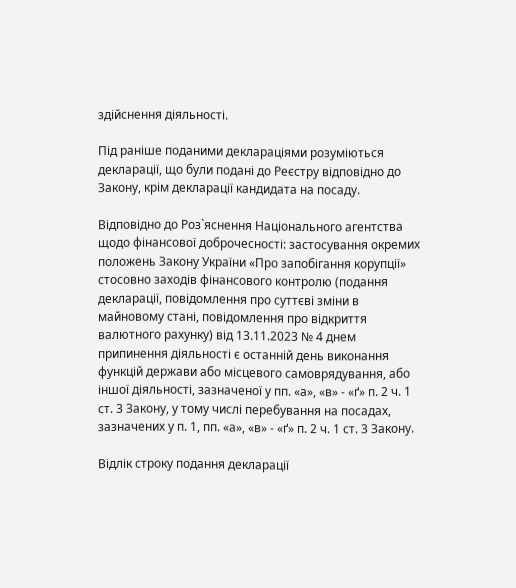здійснення діяльності.

Під раніше поданими деклараціями розуміються декларації, що були подані до Реєстру відповідно до Закону, крім декларації кандидата на посаду.

Відповідно до Роз`яснення Національного агентства щодо фінансової доброчесності: застосування окремих положень Закону України «Про запобігання корупції» стосовно заходів фінансового контролю (подання декларації, повідомлення про суттєві зміни в майновому стані, повідомлення про відкриття валютного рахунку) від 13.11.2023 № 4 днем припинення діяльності є останній день виконання функцій держави або місцевого самоврядування, або іншої діяльності, зазначеної у пп. «а», «в» - «ґ» п. 2 ч. 1 ст. 3 Закону, у тому числі перебування на посадах, зазначених у п. 1, пп. «а», «в» - «ґ» п. 2 ч. 1 ст. 3 Закону.

Відлік строку подання декларації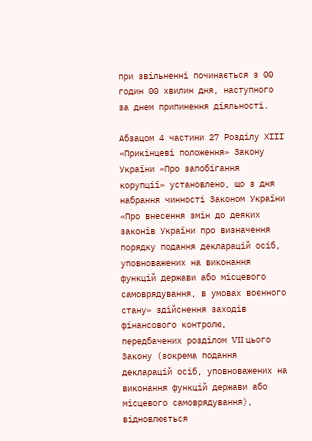при звільненні починається з 00 годин 00 хвилин дня, наступного за днем припинення діяльності.

Абзацом 4 частини 27 Розділу ХІІІ «Прикінцеві положення» Закону України «Про запобігання корупції» установлено, що з дня набрання чинності Законом України «Про внесення змін до деяких законів України про визначення порядку подання декларацій осіб, уповноважених на виконання функцій держави або місцевого самоврядування, в умовах воєнного стану» здійснення заходів фінансового контролю, передбачених розділом VII цього Закону (зокрема подання декларацій осіб, уповноважених на виконання функцій держави або місцевого самоврядування), відновлюється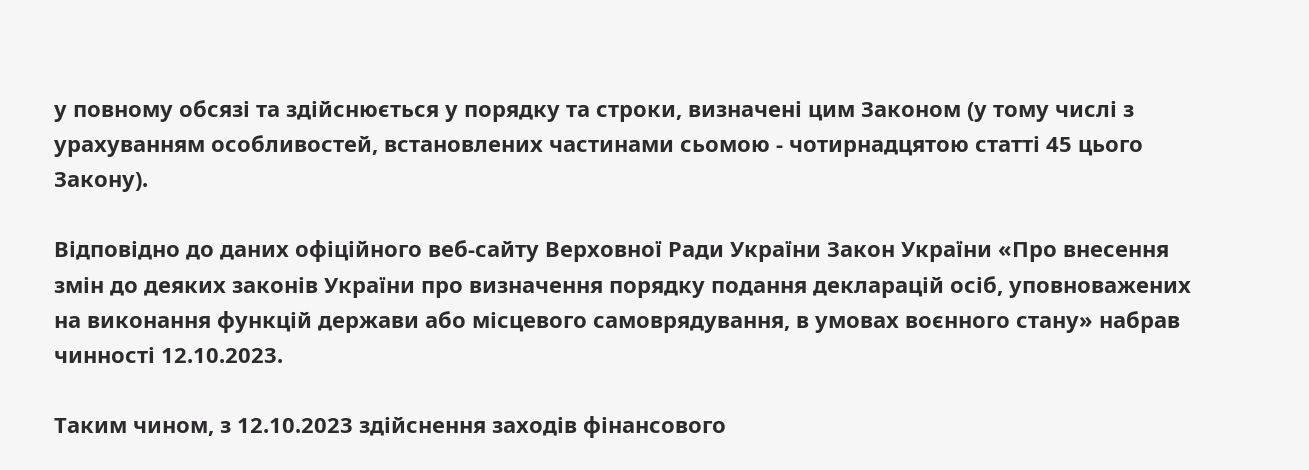у повному обсязі та здійснюється у порядку та строки, визначені цим Законом (у тому числі з урахуванням особливостей, встановлених частинами сьомою - чотирнадцятою статті 45 цього Закону).

Відповідно до даних офіційного веб-сайту Верховної Ради України Закон України «Про внесення змін до деяких законів України про визначення порядку подання декларацій осіб, уповноважених на виконання функцій держави або місцевого самоврядування, в умовах воєнного стану» набрав чинності 12.10.2023.

Таким чином, з 12.10.2023 здійснення заходів фінансового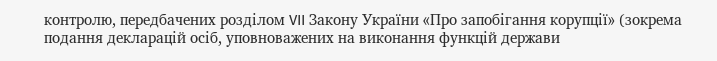контролю, передбачених розділом VII Закону України «Про запобігання корупції» (зокрема подання декларацій осіб, уповноважених на виконання функцій держави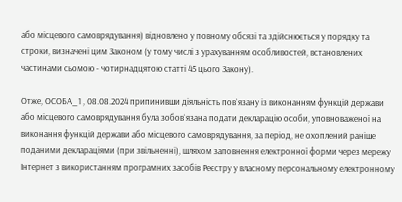або місцевого самоврядування) відновлено у повному обсязі та здійснюється у порядку та строки, визначені цим Законом (у тому числі з урахуванням особливостей, встановлених частинами сьомою - чотирнадцятою статті 45 цього Закону).

Отже, ОСОБА_1 , 08.08.2024 припинивши діяльність пов`язану із виконанням функцій держави або місцевого самоврядування була зобов`язана подати декларацію особи, уповноваженої на виконання функцій держави або місцевого самоврядування, за період, не охоплений раніше поданими деклараціями (при звільненні), шляхом заповнення електронної форми через мережу Інтернет з використанням програмних засобів Реєстру у власному персональному електронному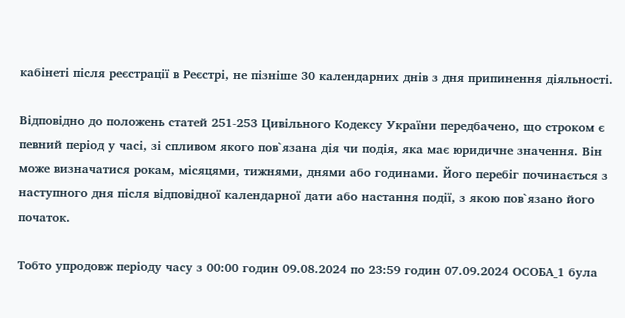кабінеті після реєстрації в Реєстрі, не пізніше 30 календарних днів з дня припинення діяльності.

Відповідно до положень статей 251-253 Цивільного Кодексу України передбачено, що строком є певний період у часі, зі спливом якого пов`язана дія чи подія, яка має юридичне значення. Він може визначатися рокам, місяцями, тижнями, днями або годинами. Його перебіг починається з наступного дня після відповідної календарної дати або настання події, з якою пов`язано його початок.

Тобто упродовж періоду часу з 00:00 годин 09.08.2024 по 23:59 годин 07.09.2024 ОСОБА_1 була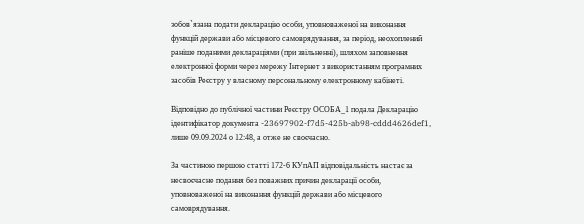зобов`язана подати декларацію особи, уповноваженої на виконання функцій держави або місцевого самоврядування, за період, неохоплений раніше поданими деклараціями (при звільненні), шляхом заповнення електронної форми через мережу Інтернет з використанням програмних засобів Реєстру у власному персональному електронному кабінеті.

Відповідно до публічної частини Реєстру ОСОБА_1 подала Декларацію ідентифікатор документа -23697902-f7d5-425b-ab98-cddd4626def1, лише 09.09.2024 о 12:48, а отже не своєчасно.

За частиною першою статті 172-6 КУпАП відповідальність настає за несвоєчасне подання без поважних причин декларації особи, уповноваженої на виконання функцій держави або місцевого самоврядування.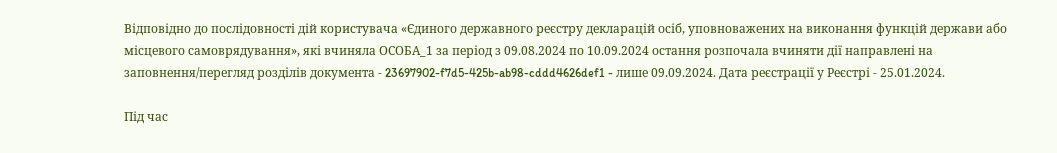Відповідно до послідовності дій користувача «Єдиного державного реєстру декларацій осіб, уповноважених на виконання функцій держави або місцевого самоврядування», які вчиняла ОСОБА_1 за період з 09.08.2024 по 10.09.2024 остання розпочала вчиняти дії направлені на заповнення/перегляд розділів документа - 23697902-f7d5-425b-ab98-cddd4626def1 - лише 09.09.2024. Дата реєстрації у Реєстрі - 25.01.2024.

Під час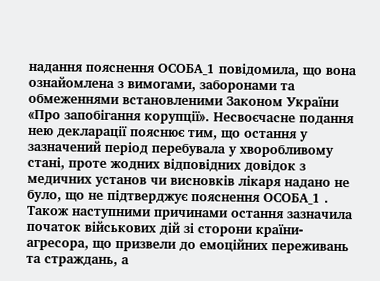надання пояснення ОСОБА_1 повідомила, що вона ознайомлена з вимогами, заборонами та обмеженнями встановленими Законом України «Про запобігання корупції». Несвоєчасне подання нею декларації пояснює тим, що остання у зазначений період перебувала у хворобливому стані, проте жодних відповідних довідок з медичних установ чи висновків лікаря надано не було, що не підтверджує пояснення ОСОБА_1 . Також наступними причинами остання зазначила початок військових дій зі сторони країни-агресора, що призвели до емоційних переживань та страждань, а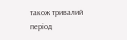також тривалий період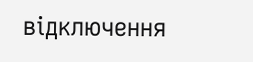відключення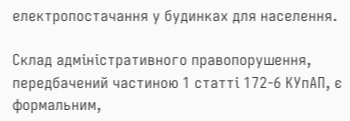електропостачання у будинках для населення.

Склад адміністративного правопорушення, передбачений частиною 1 статті 172-6 КУпАП, є формальним,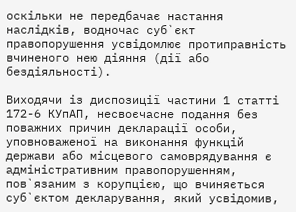оскільки не передбачає настання наслідків, водночас суб`єкт правопорушення усвідомлює протиправність вчиненого нею діяння (дії або бездіяльності).

Виходячи із диспозиції частини 1 статті 172-6 КУпАП, несвоєчасне подання без поважних причин декларації особи, уповноваженої на виконання функцій держави або місцевого самоврядування є адміністративним правопорушенням, пов`язаним з корупцією, що вчиняється суб`єктом декларування, який усвідомив,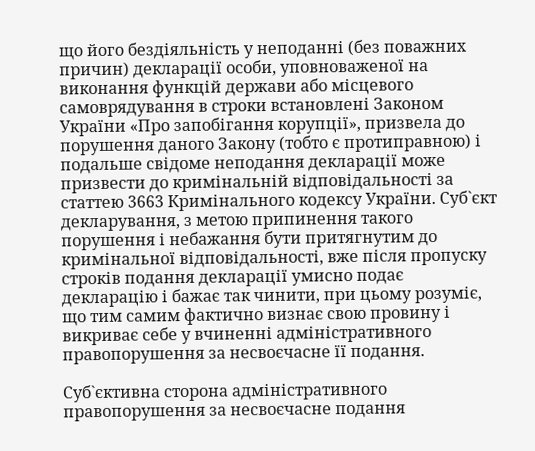що його бездіяльність у неподанні (без поважних причин) декларації особи, уповноваженої на виконання функцій держави або місцевого самоврядування в строки встановлені Законом України «Про запобігання корупції», призвела до порушення даного Закону (тобто є протиправною) і подальше свідоме неподання декларації може призвести до кримінальній відповідальності за статтею 3663 Кримінального кодексу України. Суб`єкт декларування, з метою припинення такого порушення і небажання бути притягнутим до кримінальної відповідальності, вже після пропуску строків подання декларації умисно подає декларацію і бажає так чинити, при цьому розуміє, що тим самим фактично визнає свою провину і викриває себе у вчиненні адміністративного правопорушення за несвоєчасне її подання.

Суб`єктивна сторона адміністративного правопорушення за несвоєчасне подання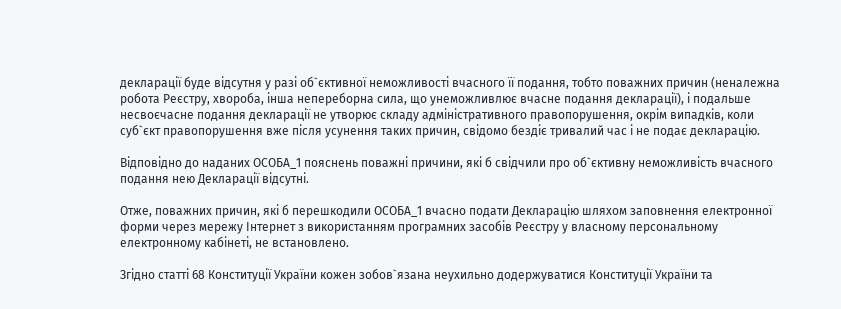декларації буде відсутня у разі об`єктивної неможливості вчасного її подання, тобто поважних причин (неналежна робота Реєстру, хвороба, інша непереборна сила, що унеможливлює вчасне подання декларації), і подальше несвоєчасне подання декларації не утворює складу адміністративного правопорушення, окрім випадків, коли суб`єкт правопорушення вже після усунення таких причин, свідомо бездіє тривалий час і не подає декларацію.

Відповідно до наданих ОСОБА_1 пояснень поважні причини, які б свідчили про об`єктивну неможливість вчасного подання нею Декларації відсутні.

Отже, поважних причин, які б перешкодили ОСОБА_1 вчасно подати Декларацію шляхом заповнення електронної форми через мережу Інтернет з використанням програмних засобів Реєстру у власному персональному електронному кабінеті, не встановлено.

Згідно статті 68 Конституції України кожен зобов`язана неухильно додержуватися Конституції України та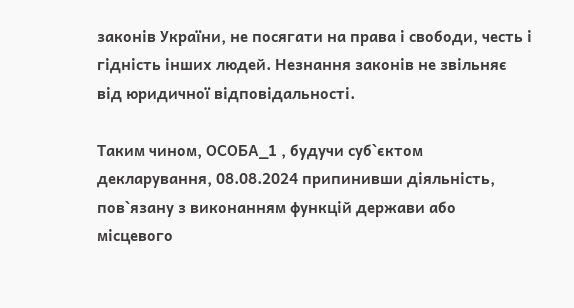законів України, не посягати на права і свободи, честь і гідність інших людей. Незнання законів не звільняє від юридичної відповідальності.

Таким чином, ОСОБА_1 , будучи суб`єктом декларування, 08.08.2024 припинивши діяльність, пов`язану з виконанням функцій держави або місцевого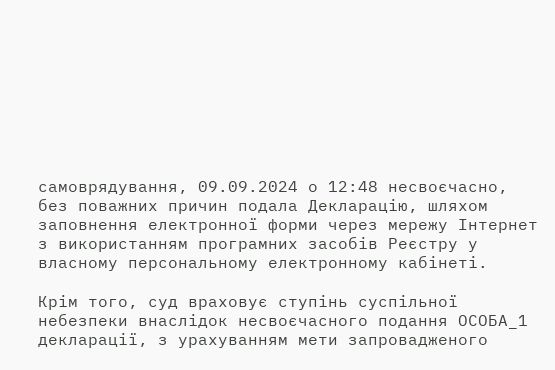самоврядування, 09.09.2024 о 12:48 несвоєчасно, без поважних причин подала Декларацію, шляхом заповнення електронної форми через мережу Інтернет з використанням програмних засобів Реєстру у власному персональному електронному кабінеті.

Крім того, суд враховує ступінь суспільної небезпеки внаслідок несвоєчасного подання ОСОБА_1 декларації, з урахуванням мети запровадженого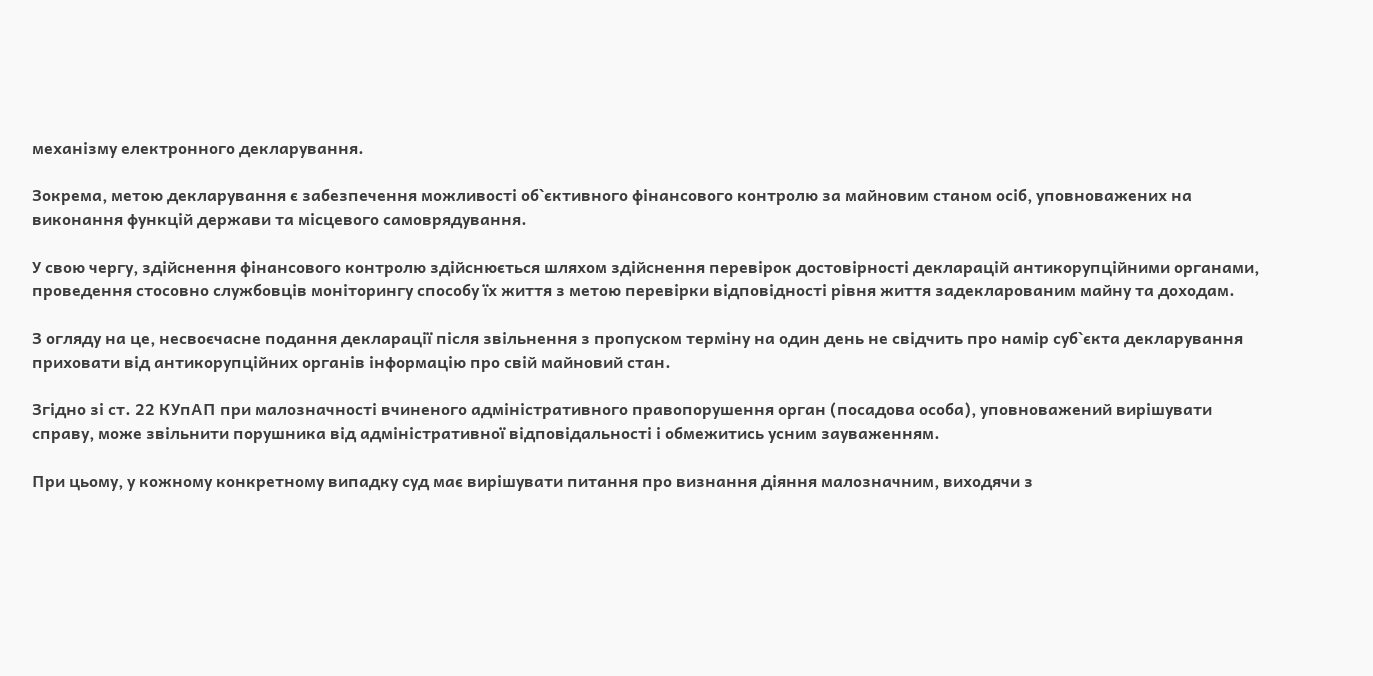механізму електронного декларування.

Зокрема, метою декларування є забезпечення можливості об`єктивного фінансового контролю за майновим станом осіб, уповноважених на виконання функцій держави та місцевого самоврядування.

У свою чергу, здійснення фінансового контролю здійснюється шляхом здійснення перевірок достовірності декларацій антикорупційними органами, проведення стосовно службовців моніторингу способу їх життя з метою перевірки відповідності рівня життя задекларованим майну та доходам.

З огляду на це, несвоєчасне подання декларації після звільнення з пропуском терміну на один день не свідчить про намір суб`єкта декларування приховати від антикорупційних органів інформацію про свій майновий стан.

Згідно зі ст. 22 КУпАП при малозначності вчиненого адміністративного правопорушення орган (посадова особа), уповноважений вирішувати справу, може звільнити порушника від адміністративної відповідальності і обмежитись усним зауваженням.

При цьому, у кожному конкретному випадку суд має вирішувати питання про визнання діяння малозначним, виходячи з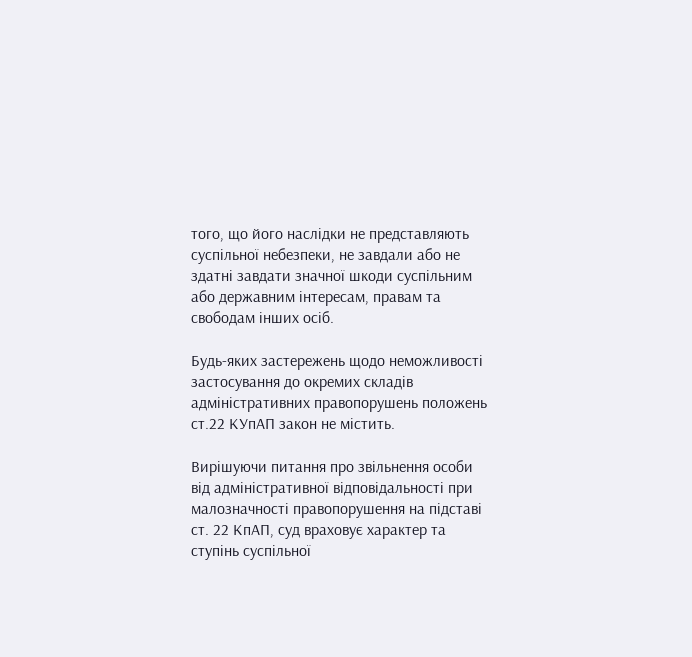того, що його наслідки не представляють суспільної небезпеки, не завдали або не здатні завдати значної шкоди суспільним або державним інтересам, правам та свободам інших осіб.

Будь-яких застережень щодо неможливості застосування до окремих складів адміністративних правопорушень положень ст.22 КУпАП закон не містить.

Вирішуючи питання про звільнення особи від адміністративної відповідальності при малозначності правопорушення на підставі ст. 22 КпАП, суд враховує характер та ступінь суспільної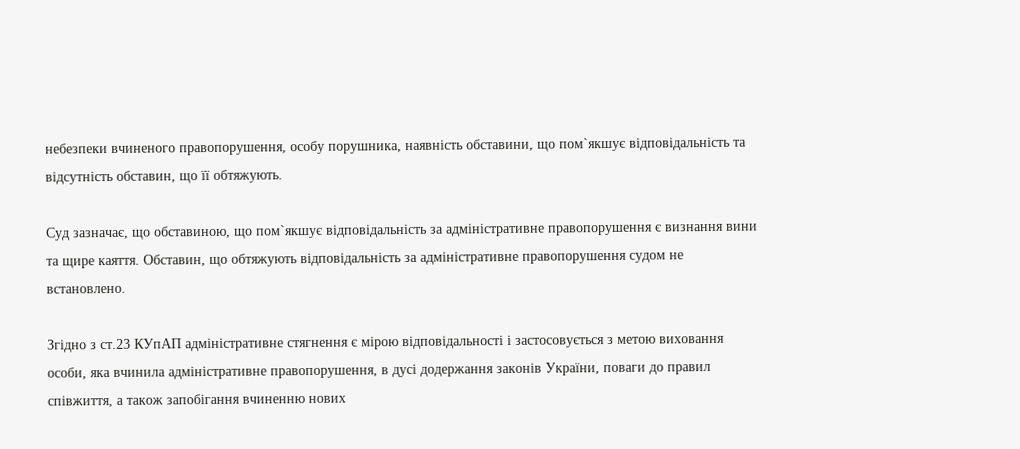небезпеки вчиненого правопорушення, особу порушника, наявність обставини, що пом`якшує відповідальність та відсутність обставин, що її обтяжують.

Суд зазначає, що обставиною, що пом`якшує відповідальність за адміністративне правопорушення є визнання вини та щире каяття. Обставин, що обтяжують відповідальність за адміністративне правопорушення судом не встановлено.

Згідно з ст.23 КУпАП адміністративне стягнення є мірою відповідальності і застосовується з метою виховання особи, яка вчинила адміністративне правопорушення, в дусі додержання законів України, поваги до правил співжиття, а також запобігання вчиненню нових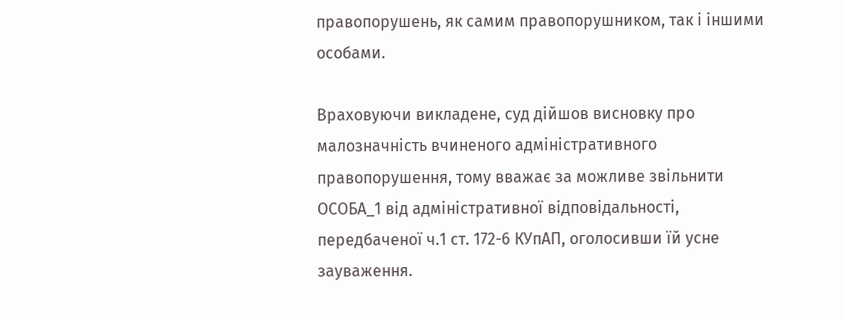правопорушень, як самим правопорушником, так і іншими особами.

Враховуючи викладене, суд дійшов висновку про малозначність вчиненого адміністративного правопорушення, тому вважає за можливе звільнити ОСОБА_1 від адміністративної відповідальності, передбаченої ч.1 ст. 172-6 КУпАП, оголосивши їй усне зауваження.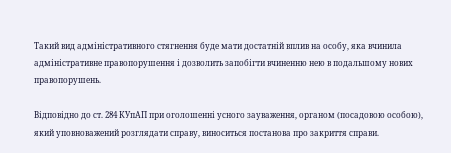Такий вид адміністративного стягнення буде мати достатній вплив на особу, яка вчинила адміністративне правопорушення і дозволить запобігти вчиненню нею в подальшому нових правопорушень.

Відповідно до ст. 284 КУпАП при оголошенні усного зауваження, органом (посадовою особою), який уповноважений розглядати справу, виноситься постанова про закриття справи.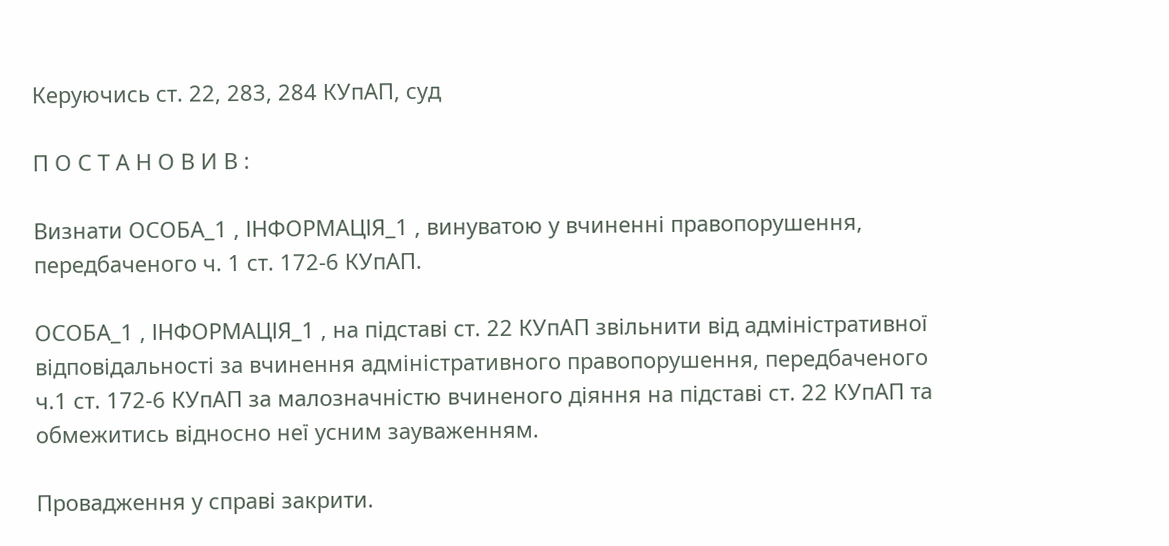Керуючись ст. 22, 283, 284 КУпАП, суд

П О С Т А Н О В И В :

Визнати ОСОБА_1 , ІНФОРМАЦІЯ_1 , винуватою у вчиненні правопорушення, передбаченого ч. 1 ст. 172-6 КУпАП.

ОСОБА_1 , ІНФОРМАЦІЯ_1 , на підставі ст. 22 КУпАП звільнити від адміністративної відповідальності за вчинення адміністративного правопорушення, передбаченого ч.1 ст. 172-6 КУпАП за малозначністю вчиненого діяння на підставі ст. 22 КУпАП та обмежитись відносно неї усним зауваженням.

Провадження у справі закрити.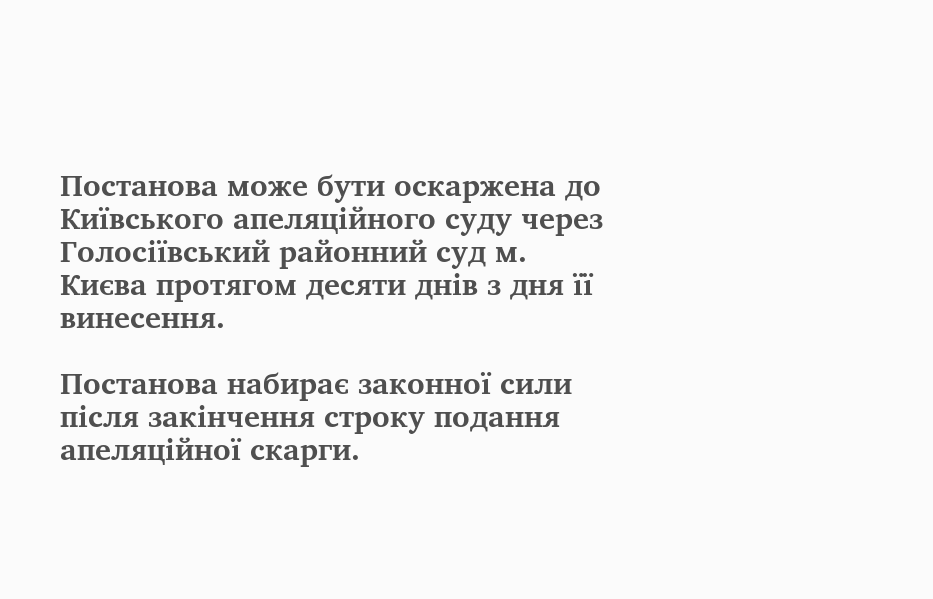Постанова може бути оскаржена до Київського апеляційного суду через Голосіївський районний суд м. Києва протягом десяти днів з дня її винесення.

Постанова набирає законної сили після закінчення строку подання апеляційної скарги.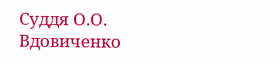Суддя О.О. Вдовиченко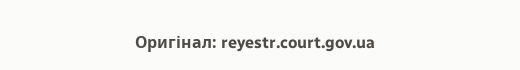Оригінал: reyestr.court.gov.ua